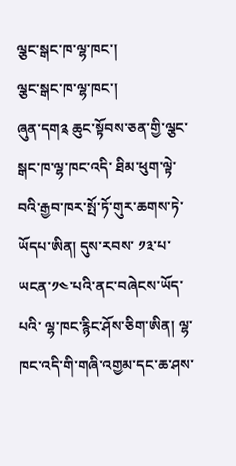ལྕང་སྒང་ཁ་ལྷ་ཁང་།
ལྕང་སྒང་ཁ་ལྷ་ཁང་།
ཞུན་དག༉ ཆུང་སྟོབས་ཅན་གྱི་ལྕང་སྒང་ཁ་ལྷ་ཁང་འདི་ ཐིམ་ཕུག་ལྟེ་བའི་རྒྱབ་ཁར་སྤོ་ཏོ་གུར་ཆགས་ཏེ་ཡོདཔ་ཨིན། དུས་རབས་ ༡༣་པ་ཡངན་༡༤་པའི་ནང་བཞེངས་ཡོད་པའི་ ལྷ་ཁང་རྙིང་ཤོས་ཅིག་ཨིན། ལྷ་ཁང་འདི་གི་གཞི་འགྱམ་དང་ཆ་ཤས་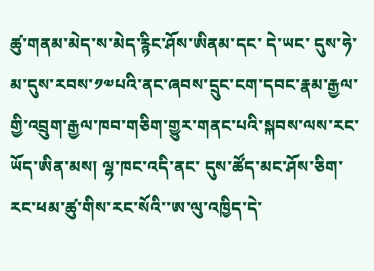ཚུ་གནམ་མེད་ས་མེད་རྙིང་ཤོས་ཨིནམ་དང་ དེ་ཡང་ དུས་ཧེ་མ་དུས་རབས་༡༧པའི་ནང་ཞབས་དྲུང་ངག་དབང་རྣམ་རྒྱལ་གྱི་འབྲུག་རྒྱལ་ཁབ་གཅིག་གྱུར་གནང་པའི་སྐབས་ལས་རང་ཡོད་ཨིན་མས། ལྷ་ཁང་འདི་ནང་ དུས་ཚོད་མང་ཤོས་ཅིག་རང་ཕམ་ཚུ་གིས་རང་སོའི་་ཨ་ལུ་འཁྱིད་དེ་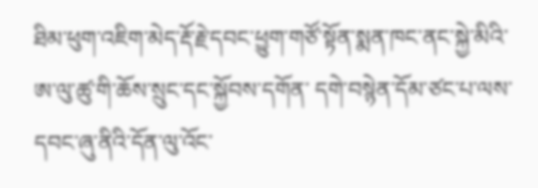ཐིམ་ཕུག་འཇིག་མེད་རྡོ་རྗེ་དབང་ཕྱུག་གཙོ་སྟོན་སྨན་ཁང་ནང་སྐྱེ་མིའི་ཨ་ལུ་ཚུ་གི་ཆོས་སྲུང་དང་སྐྱོབས་དགོན་ དགེ་བསྙེན་དོམ་ཙང་པ་ལས་དབང་ཞུ་ནིའི་དོན་ལུ་འོང་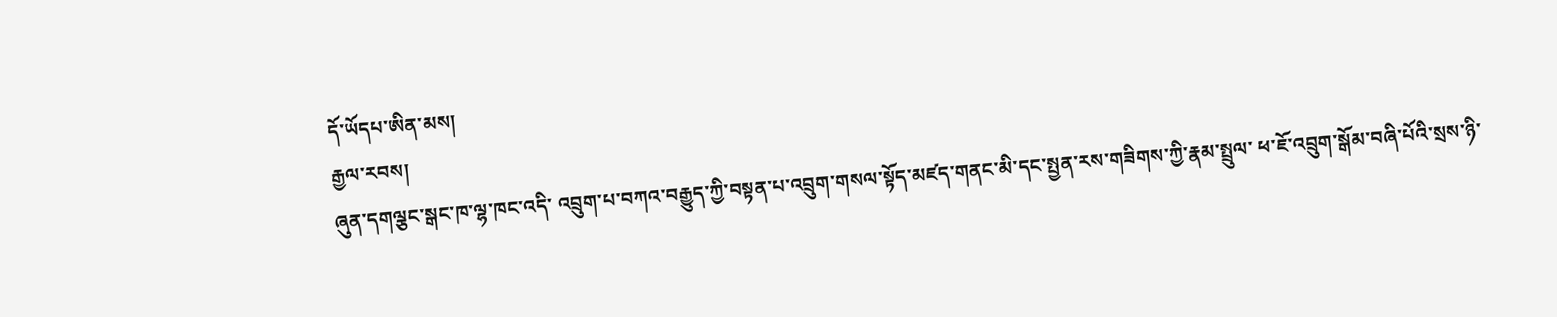དོ་ཡོདཔ་ཨིན་མས།
རྒྱལ་རབས།
ཞུན་དགལྕང་སྒང་ཁ་ལྷ་ཁང་འདི་ འབྲུག་པ་བཀའ་བརྒྱུད་ཀྱི་བསྟན་པ་འབྲུག་གསལ་སྟོད་མཛད་གནང་མི་དང་སྤྱན་རས་གཟིགས་ཀྱི་རྣམ་སྤྲུལ་ ཕ་ཇོ་འབྲུག་སྒོམ་བཞི་པོའི་སྲས་ཉི་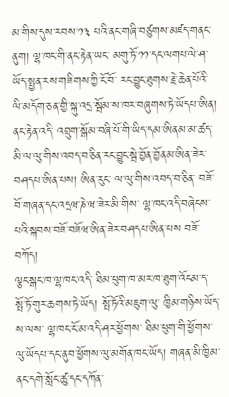མ་གིས་དུས་རབས་༡༣ པའི་ནང་གཞི་བཙུགས་མཛད་གནང་ནུག། ལྷ་ཁང་གི་ནང་རྟེན་ཡང་ མགུ་ཏོ་༡༡་དང་ལགཔ་ལེ་ཤ་ཡོད་སྤྱན་རས་གཟིགས་ཀྱི་ངོ་བོ་ རང་བྱུང་ཐུགས་རྗེ་ཆེན་པོའི་ལི་མདོག་ཅན་གྱི་སྐུ་འདྲ་སྦོམ་ས་ཁར་བཞུགས་ཏེ་ཡོདཔ་ཨིན། ནང་རྟེན་འདི་ འབྲུག་སྒོམ་བཞི་པོ་གི་ཡིད་དམ་ཨིནམ་མ་ཚད་ མི་ལ་ལུ་གིས་འབད་བ་ཅིན་རང་བྱུང་སྦེ་བྱོན་བྱོནམ་ཨིན་ཟེར་བཤདཔ་ཨིན་པས། ཨིན་རུང་ ལ་ལུ་གིས་འབད་བ་ཅིན་ བཟོ་བོ་གཞན་དང་འདྲཝ་ཎེ་ཝ་ཟེར་མི་གིས་ ལྷ་ཁང་འདི་བཞེངས་པའི་སྐབས་བཟོ་བཟོཝ་ཨིན་ཟེར་བཤདཔ་ཨིན་པས བཟོ་བཀོད།
ལྕང་སྒང་ཁ་ལྷ་ཁང་འདི་ ཐིམ་ཕུག་ཁ་མར་ཁ་ཐུག་འོངམ་ད་ སྤོ་ཏོ་གུར་ཆགས་ཏེ་ཡོད། སྤོ་ཏོའི་མཇུག་ལུ་ ཁྱིམ་གཉིས་ཡོད་ས་ལས་ ལྷ་ཁང་ངོ་མ་འདི་ཤར་ཕྱོགས་ ཐིམ་ཕུག་གི་ཕྱོགས་ལུ་ཡོདཔ་དང་ནུབ་ཕྱོགས་ལུ་མགོན་ཁང་ཡོད། གཞན་མི་ཁྱིམ་ནང་དགེ་སློང་ཚུ་དང་དཀོན་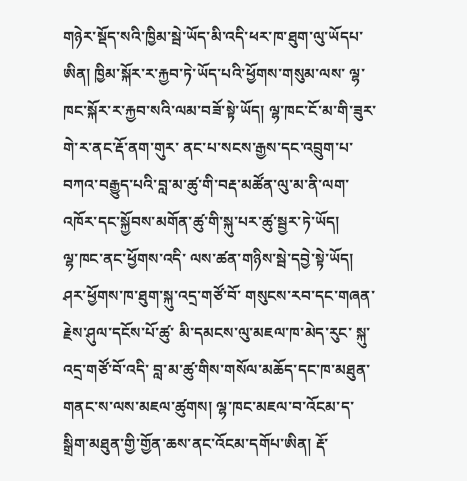གཉེར་སྡོད་སའི་ཁྱིམ་སྦེ་ཡོད་མི་འདི་ཕར་ཁ་ཐུག་ལུ་ཡོདཔ་ཨིན། ཁྱིམ་སྐོར་ར་རྐྱབ་ཏེ་ཡོད་པའི་ཕྱོགས་གསུམ་ལས་ ལྷ་ཁང་སྐོར་ར་རྐྱབ་སའི་ལམ་བཟོ་སྟེ་ཡོད། ལྷ་ཁང་ངོ་མ་གི་ཟུར་གེ་ར་ནང་རྡོ་ནག་གུར་ ནང་པ་སངས་རྒྱས་དང་འབྲུག་པ་བཀའ་བརྒྱུད་པའི་བླ་མ་ཚུ་གི་བརྡ་མཚོན་ལུ་མ་ནི་ལག་འཁོར་དང་སྐྱོབས་མགོན་ཚུ་གི་སྐུ་པར་ཚུ་སྦྱར་ཏེ་ཡོད།
ལྷ་ཁང་ནང་ཕྱོགས་འདི་ ལས་ཚན་གཉིས་སྦེ་དབྱེ་སྟེ་ཡོད། ཤར་ཕྱོགས་ཁ་ཐུག་སྐུ་འདྲ་གཙོ་བོ་ གསུངས་རབ་དང་གཞན་རྗེས་ཤུལ་དངོས་པོ་ཚུ་ མི་དམངས་ལུ་མཇལ་ཁ་མེད་རུང་ སྐུ་འདྲ་གཙོ་བོ་འདི་ བླ་མ་ཚུ་གིས་གསོལ་མཆོད་དང་ཁ་མཐུན་གནང་ས་ལས་མཇལ་ཚུགས། ལྷ་ཁང་མཇལ་བ་འོངམ་ད་ སྒྲིག་མཐུན་གྱི་གྱོན་ཆས་ནང་འོངམ་དགོཔ་ཨིན། རྡོ་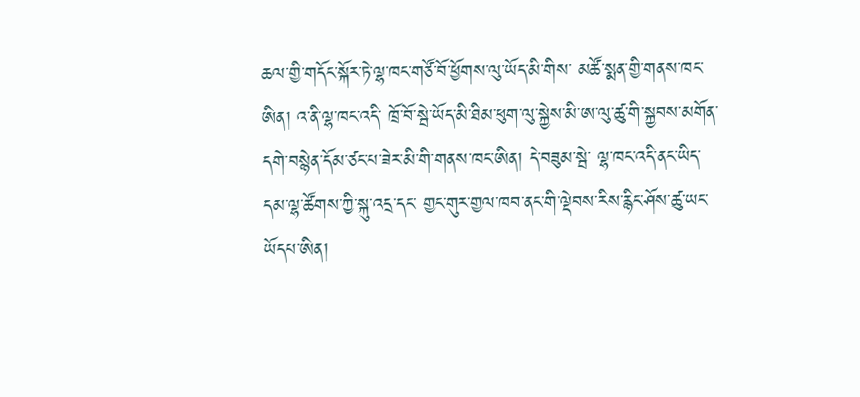ཆལ་གྱི་གདོང་སྐོར་ཏེ་ལྷ་ཁང་གཙོ་བོ་ཕྱོགས་ལུ་ཡོད་མི་གིས་ མཚོ་སྨན་གྱི་གནས་ཁང་ཨིན། འ་ནི་ལྷ་ཁང་འདི་ ཁྲོ་བོ་སྦེ་ཡོད་མི་ཐིམ་ཕུག་ལུ་སྐྱེས་མི་ཨ་ལུ་ཚུ་གི་སྐྱབས་མགོན་དགེ་བསྙེན་དོམ་ཙང་པ་ཟེར་མི་གི་གནས་ཁང་ཨིན། དེ་བཟུམ་སྦེ་ ལྷ་ཁང་འདི་ནང་ཡིད་དམ་ལྷ་ཚོགས་ཀྱི་སྐུ་འདྲ་དང་ གྱང་གུར་གྱལ་ཁབ་ནང་གི་ལྡེབས་རིས་རྙིང་ཤོས་ཚུ་ཡང་ཡོདཔ་ཨིན།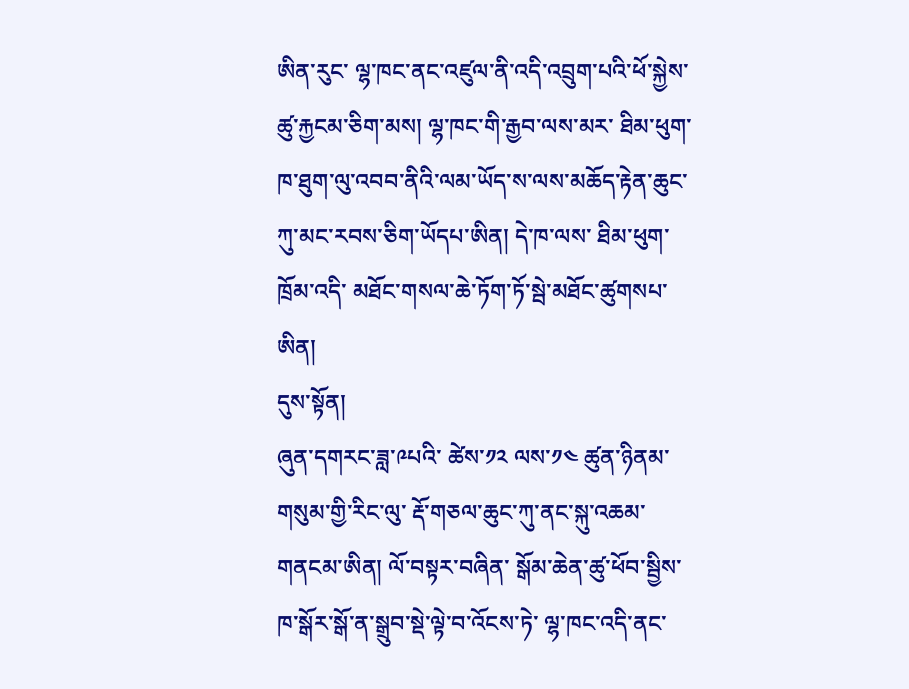ཨིན་རུང་ ལྷ་ཁང་ནང་འཛུལ་ནི་འདི་འབྲུག་པའི་ཕོ་སྐྱེས་ཚུ་རྐྱངམ་ཅིག་མས། ལྷ་ཁང་གི་རྒྱབ་ལས་མར་ ཐིམ་ཕུག་ཁ་ཐུག་ལུ་འབབ་ནིའི་ལམ་ཡོད་ས་ལས་མཆོད་རྟེན་ཆུང་ཀུ་མང་རབས་ཅིག་ཡོདཔ་ཨིན། དེ་ཁ་ལས་ ཐིམ་ཕུག་ཁྲོམ་འདི་ མཐོང་གསལ་ཆེ་ཏོག་ཏོ་སྦེ་མཐོང་ཚུགསཔ་ཨིན།
དུས་སྟོན།
ཞུན་དགརང་ཟླ་༩པའི་ ཚེས་༡༢ ལས་༡༤ ཚུན་ཉིནམ་གསུམ་གྱི་རིང་ལུ་ རྡོ་གཅལ་ཆུང་ཀུ་ནང་སྐུ་འཆམ་གནངམ་ཨིན། ལོ་བསྟར་བཞིན་ སྒོམ་ཆེན་ཚུ་ཕོབ་སྦྱིས་ཁ་སྒོར་སྒོ་ན་སྒྲུབ་སྡེ་ལྟེ་བ་འོངས་ཏེ་ ལྷ་ཁང་འདི་ནང་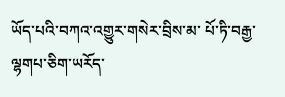ཡོད་པའི་བཀའ་འགྱུར་གསེར་བྲིས་མ་ པོ་ཏི་བརྒྱ་ལྷགཔ་ཅིག་ཡརོད་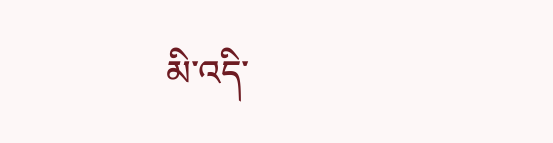མི་འདི་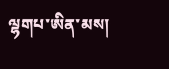ལྷགཔ་ཨིན་མས།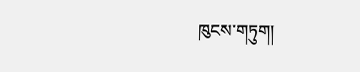ཁུངས་གཏུག།